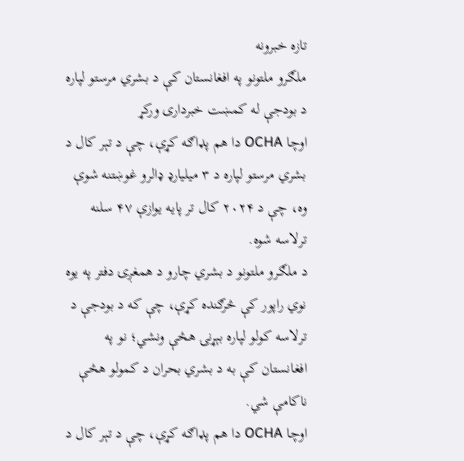تازه خبرونه
ملګرو ملتونو په افغانستان کې د بشري مرستو لپاره د بودجې له کمښت خبرداری ورکړ
اوچا OCHA دا هم پډاګه کړې، چې د تېر کال د بشري مرستو لپاره د ۳ میلیارډ ډالرو غوښتنه شوې وه، چې د ۲۰۲۴ کال تر پایه یوازې ۴۷ سلنه ترلاسه شوه.
د ملګرو ملتونو د بشري چارو د همغږۍ دفتر په یوه نوي راپور کې څرګنده کړې، چې که د بودجې د ترلاسه کولو لپاره بېړنۍ هڅې ونشي؛ نو په افغانستان کې به د بشري بحران د کمولو هڅې ناکامې شي.
اوچا OCHA دا هم پډاګه کړې، چې د تېر کال د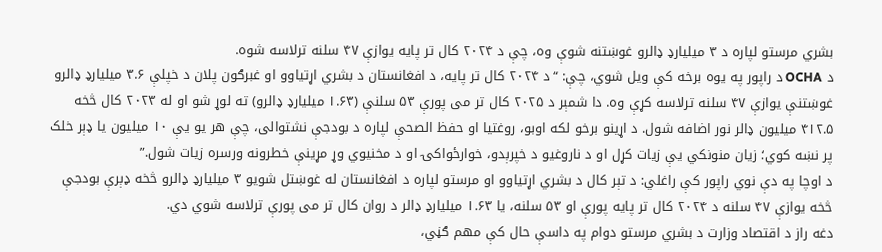بشري مرستو لپاره د ۳ میلیارډ ډالرو غوښتنه شوې وه، چې د ۲۰۲۴ کال تر پایه یوازې ۴۷ سلنه ترلاسه شوه.
د OCHA د راپور په یوه برخه کې ويل شوي، چې: “د ۲۰۲۴ کال تر پایه، د افغانستان د بشري اړتیاوو او غبرګون پلان د خپلې ۳.۶ میلیارډ ډالرو غوښتنې یوازې ۴۷ سلنه ترلاسه کړې وه. دا شمېر د ۲۰۲۵ کال تر می پورې ۵۳ سلنې (۱.۶۳ میلیارډ ډالرو) ته لوړ شو او له ۲۰۲۳ کال څخه ۴۱۲.۵ میلیون ډالر نور اضافه شول. د اړینو برخو لکه اوبو، روغتیا او حفظ الصحې لپاره د بودجې نشتوالی، چې هر یو یې ۱۰ میلیون یا ډېر خلک پر نښه کوي؛ زیان منونکي یې زیات کړل او د ناروغیو د خپرېدو، خوارځواکۍ او د مخنیوي وړ مړینې خطرونه ورسره زیات شول.”
د اوچا په دې نوي راپور کې راغلي: د تېر کال د بشري اړتیاوو او مرستو لپاره د افغانستان له غوښتل شويو ۳ میلیارډ ډالرو څخه ډېرې بودجې څخه یوازې ۴۷ سلنه د ۲۰۲۴ کال تر پایه پورې او ۵۳ سلنه، یا ۱.۶۳ میلیارډ ډالر د روان کال تر می پورې ترلاسه شوي دي.
دغه راز د اقتصاد وزارت د بشري مرستو دوام په داسې حال کې مهم ګڼي،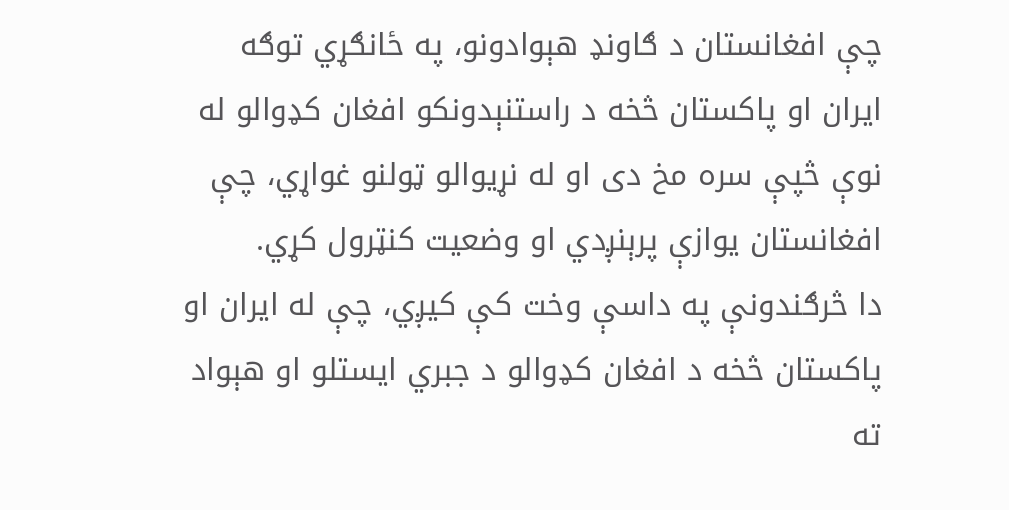چې افغانستان د ګاونډ هېوادونو، په ځانګړي توګه ایران او پاکستان څخه د راستنېدونکو افغان کډوالو له نوې څپې سره مخ دی او له نړیوالو ټولنو غواړي، چې افغانستان یوازې پرېنږدي او وضعیت کنټرول کړي.
دا څرګندونې په داسې وخت کې کیږي، چې له ایران او پاکستان څخه د افغان کډوالو د جبري ایستلو او هېواد ته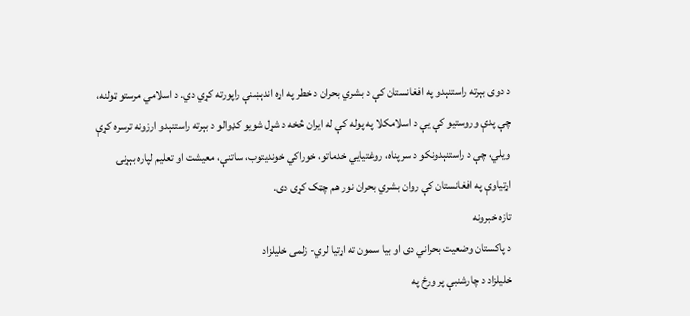د دوی بېرته راستنېدو په افغانستان کې د بشري بحران د خطر په اړه اندېښنې راپورته کړي دي. د اسلامي مرستو ټولنه، چې پدې وروستیو کې یې د اسلامکلا په پوله کې له ایران څخه د شړل شویو کډوالو د بېرته راستنېدو ارزونه ترسره کړې ویلي، چې د راستنېدونکو د سرپناه، روغتیایي خدماتو، خوراکي خوندیتوب، ساتنې، معیشت او تعلیم لپاره بېړنۍ اړتیاوې په افغانستان کې روان بشري بحران نور هم چټک کړی دی.
تازه خبرونه
د پاکستان وضعیت بحراني دی او بیا سمون ته اړتیا لري- زلمی خلیلزاد
خلیلزاد د چارشنبې پر ورځ په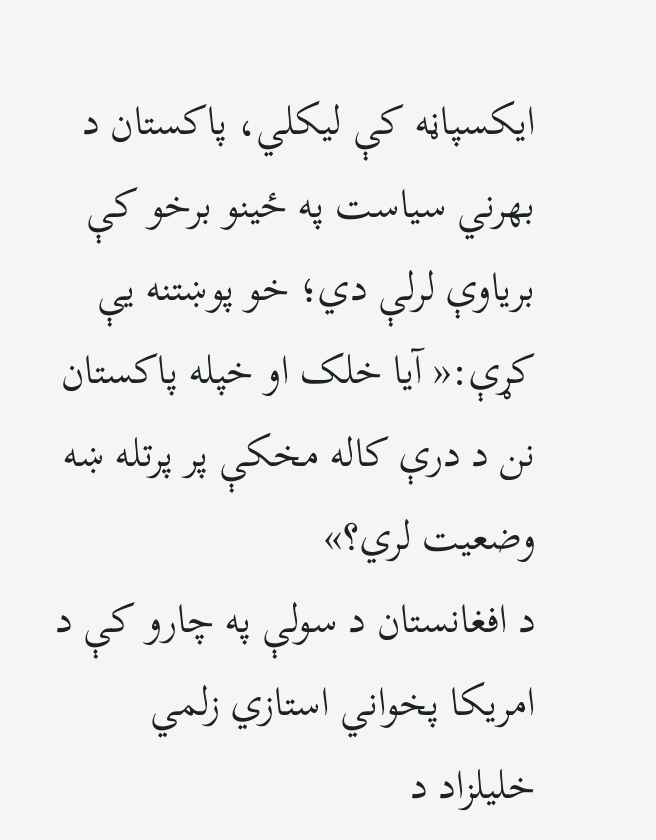ایکسپاڼه کې لیکلي، پاکستان د بهرني سیاست په ځینو برخو کې بریاوې لرلې دي؛ خو پوښتنه یې کړې:« آیا خلک او خپله پاکستان نن د درې کاله مخکې پر پرتله ښه وضعیت لري؟»
د افغانستان د سولې په چارو کې د امریکا پخواني استازي زلمي خلیلزاد د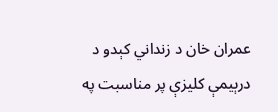عمران خان د زنداني کېدو د درېیمې کلیزې پر مناسبت په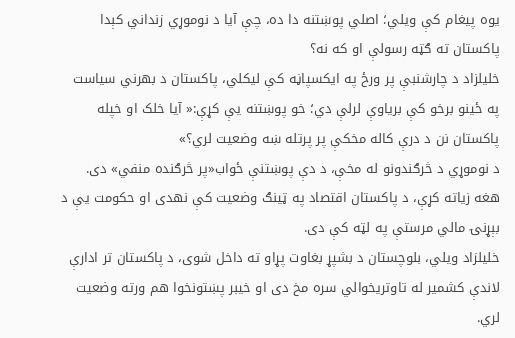یوه پیغام کې ویلي؛ اصلي پوښتنه دا ده، چې آیا د نوموړي زنداني کېدا پاکستان ته ګټه رسولې او که نه؟
خلیلزاد د چارشنبې پر ورځ په ایکسپاڼه کې لیکلي، پاکستان د بهرني سیاست په ځینو برخو کې بریاوې لرلې دي؛ خو پوښتنه یې کړې:« آیا خلک او خپله پاکستان نن د درې کاله مخکې پر پرتله ښه وضعیت لري؟»
د نوموړي د څرګندونو له مخې، د دې پوښتنې ځواب«پر څرګنده منفي» دی.
هغه زیاته کړې، د پاکستان اقتصاد په ټینګ وضعیت کې نهدی او حکومت یې د بېړنۍ مالي مرستې په لټه کې دی.
خلیلزاد ویلي، بلوچستان د بشپړ بغاوت پړاو ته داخل شوی، د پاکستان تر ادارې لاندې کشمیر له تاوتریخوالي سره مخ دی او خیبر پښتونخوا هم ورته وضعیت لري.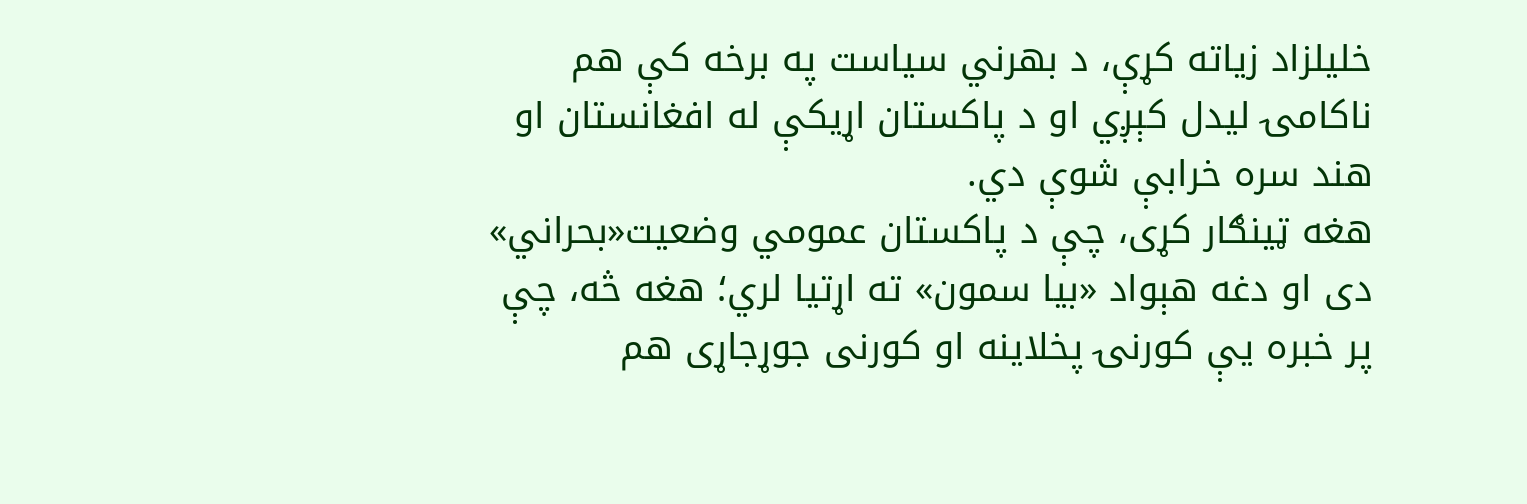خلیلزاد زیاته کړې، د بهرني سیاست په برخه کې هم ناکامۍ لیدل کېږي او د پاکستان اړیکې له افغانستان او هند سره خرابې شوې دي.
هغه ټینګار کړی، چې د پاکستان عمومي وضعیت«بحراني» دی او دغه هېواد «بیا سمون» ته اړتیا لري؛ هغه څه، چې پر خبره یې کورنۍ پخلاینه او کورنی جوړجاړی هم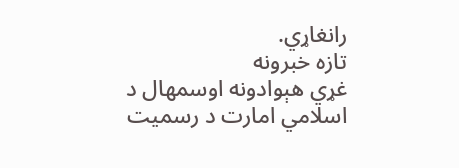رانغاړي.
تازه خبرونه
غړي هېوادونه اوسمهال د اسلامي امارت د رسمیت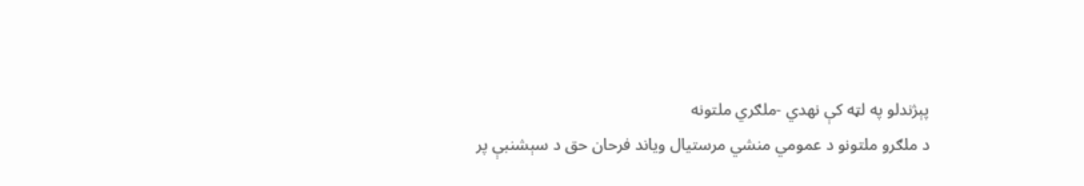پېژندلو په لټه کې نهدي -ملګري ملتونه
د ملګرو ملتونو د عمومي منشي مرستیال ویاند فرحان حق د سېشنبې پر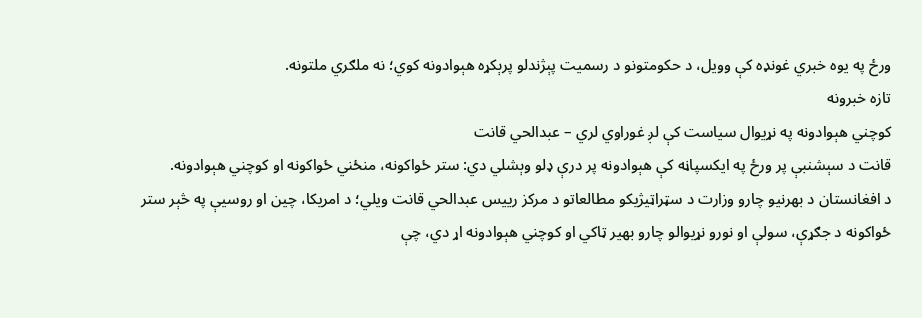ورځ په یوه خبري غونډه کې وویل، د حکومتونو د رسمیت پېژندلو پرېکړه هېوادونه کوي؛ نه ملګري ملتونه.
تازه خبرونه
کوچني هېوادونه په نړیوال سیاست کې لږ غوراوي لري – عبدالحي قانت
قانت د سېشنبې پر ورځ په ایکسپاڼه کې هېوادونه پر درې ډلو وېشلي دي: ستر ځواکونه، منځني ځواکونه او کوچني هېوادونه.
د افغانستان د بهرنیو چارو وزارت د سټراټیژیکو مطالعاتو د مرکز رییس عبدالحي قانت ویلي؛ د امریکا، چین او روسیې په څېر ستر ځواکونه د جګړې، سولې او نورو نړیوالو چارو بهیر ټاکي او کوچني هېوادونه اړ دي، چې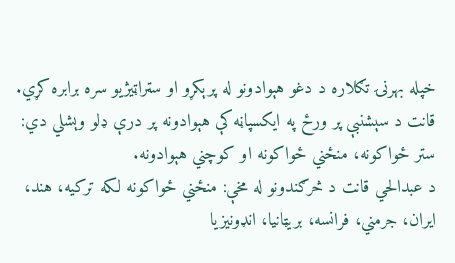خپله بهرنۍ تګلاره د دغو هېوادونو له پرېکړو او سټراټیژیو سره برابره کړي.
قانت د سېشنبې پر ورځ په ایکسپاڼه کې هېوادونه پر درې ډلو وېشلي دي: ستر ځواکونه، منځني ځواکونه او کوچني هېوادونه.
د عبدالحي قانت د څرګندونو له مخې: منځني ځواکونه لکه ترکیه، هند، ایران، جرمني، فرانسه، بریټانیا، انډونیزیا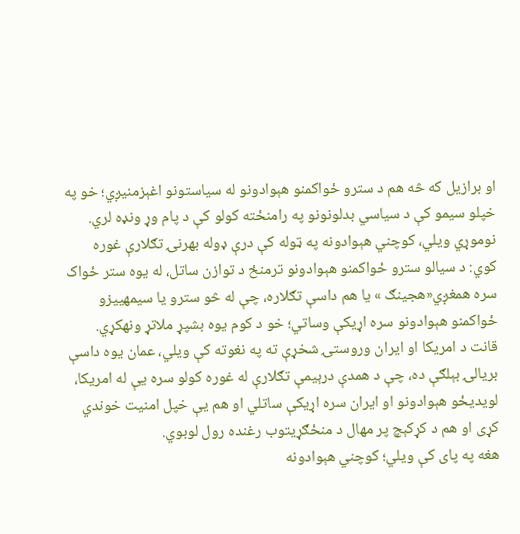او برازیل که څه هم د سترو ځواکمنو هېوادونو له سیاستونو اغېزمنیږي؛ خو په خپلو سیمو کې د سیاسي بدلونونو په رامنځته کولو کې د پام وړ ونډه لري.
نوموړي ویلي، کوچني هېوادونه په ټوله کې درې ډوله بهرنۍ تګلارې غوره کوي: د سیالو سترو ځواکمنو هېوادونو ترمنځ د توازن ساتل، له یوه ستر ځواک سره همغږي«هجینګ » یا هم داسې تګلاره، چې له څو سترو یا سیمهییزو ځواکمنو هېوادونو سره اړیکې وساتي؛ خو د کوم یوه بشپړ ملاتړ ونهکړي.
قانت د امریکا او ایران وروستۍ شخړې ته په نغوته کې ویلي، عمان یوه داسې بریالۍ بېلګې ده، چې د همدې درېیمې تګلارې له غوره کولو سره یې له امریکا، لویدیځو هېوادونو او ایران سره اړیکې ساتلي او هم یې خپل امنیت خوندي کړی او هم د کړکېچ پر مهال د منځګړيتوب رغنده رول لوبوي.
هغه په پای کې ویلي؛ کوچني هېوادونه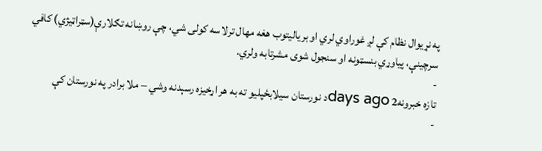په نړیوال نظام کې لږ غوراوي لري او بریالیتوب هغه مهال ترلاسه کولی شي، چې روښانه تګلارې(سټراټیژي) کافي سرچینې، پیاوړي بنسټونه او سنجول شوی مشرتابه ولري.
-
تازه خبرونه2 days agoد نورستان سیلابځپلیو ته به هر اړخیزه رسېدنه وشي – ملا برادر په نورستان کې
-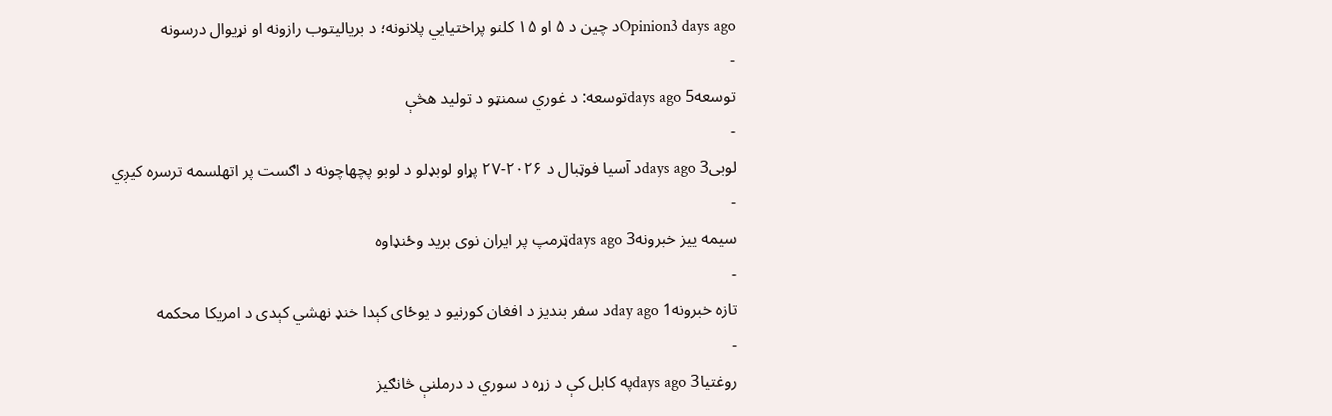Opinion3 days agoد چین د ۵ او ۱۵ کلنو پراختیايي پلانونه؛ د بريالیتوب رازونه او نړيوال درسونه
-
توسعه5 days agoتوسعه: د غوري سمنټو د تولید هڅې
-
لوبی3 days agoد آسیا فوټبال د ۲۰۲۶-۲۷ پړاو لوبډلو د لوبو پچهاچونه د اګست پر اتهلسمه ترسره کیږي
-
سیمه ییز خبرونه3 days agoټرمپ پر ایران نوی برید وځنډاوه
-
تازه خبرونه1 day agoد سفر بندیز د افغان کورنیو د یوځای کېدا خنډ نهشي کېدی د امریکا محکمه
-
روغتيا3 days agoپه کابل کې د زړه د سوري د درملنې څانګیز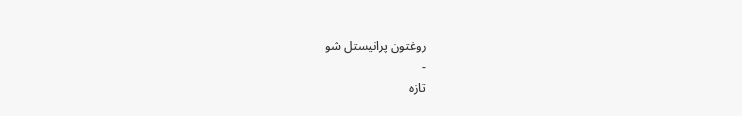روغتون پرانیستل شو
-
تازه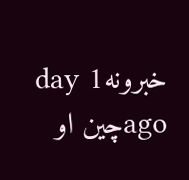خبرونه1 day agoچین او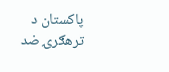پاکستان د ترهګرۍ ضد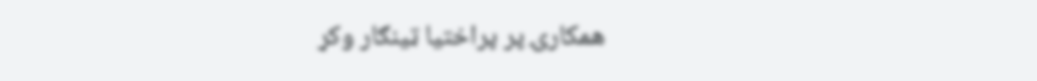همکارۍ پر پراختیا ټینګار وکړ